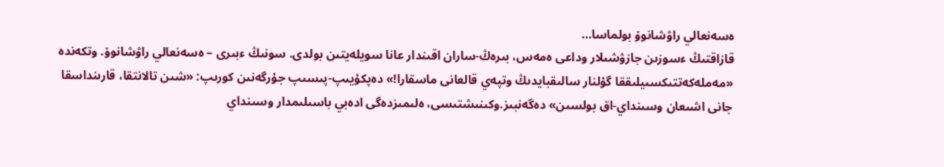ەسەنعالي راۋشانوۆ بولماسا…
قازاقتىڭ ءسوزىن جازۋشىلار وداعى ەمەس، بىرەڭ-ساران اقىندار عانا سويلەيتىن بولدى. سونىڭ ءبىرى – ەسەنعالي راۋشانوۆ. وتكەندە «مەملەكەتتىكسىيلىققا گۇلنار سالىقبايدىڭ وتپەي قالعانى ماسقارا!» دەپكۇيىپ-پىسىپ جۇرگەنىن كورىپ: «شىن تالانتقا، قارىنداسقا جانى اشىعان وسىنداي-اق بولسىن» دەگەنبىز.وكىنىشتىسى، ەلىمىزدەگى ادەبي باسىلىمدار وسىنداي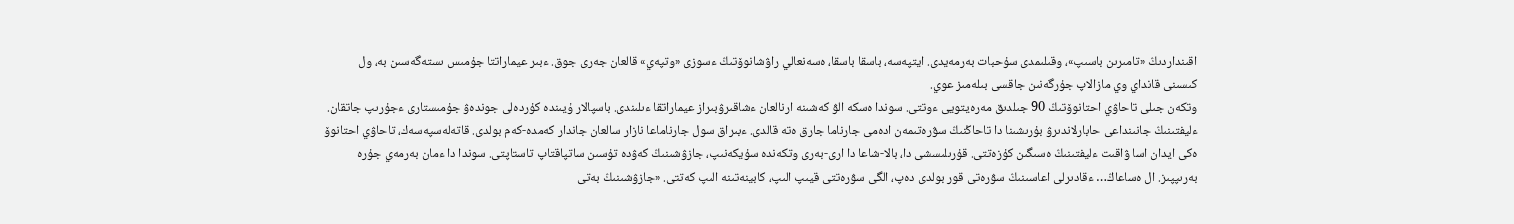اقىنداردىڭ «تامىرىن باسىپ»، وقىلىمدى سۇحبات بەرمەيدى. ايتپەسە، باسقا باسقا، ەسەنعالي راۋشانوۆتىڭ ءسوزى «وتپەي» قالعان جەرى جوق. ءبىر عيماراتتا جۇمىس ىستەگەسىن بە، ول كىسىنى قانداي وي مازالاپ جۇرگەنىن جاقسى بىلەمىز عوي.
وتكەن جىلى تاحاۋي احتانوۆتىڭ 90 جىلدىق مەرەيتويى ءوتتى. سوندا ەسكە الۋ كەشىنە ارنالعان ءشاقىرۋبىراز عيماراتقا ءىلىندى. باسپالار ۇيىندە كۇردەلى جوندەۋ جۇمىستارى ءجۇرىپ جاتقان. ءليفتىنىڭ جانىنداعى حابارلاندىرۋ بۇرىشىنا دا تاحاڭنىڭ سۋرەتىمەن ادەمى جارناما جارق ەتە قالدى. ءبىراق سول جارناماعا نازار سالعان جاندار كەمدە-كەم بولدى. قاتەلەسپەسەك، تاحاۋي احتانوۆ ەكى ايدان اسا ۋاقىت ءليفتىنىڭ ەسىگىن كۇزەتتى. قۇرىلىسشى دا، بالا-شاعا دا ارى-بەرى وتكەندە سۇيكەنىپ، جازۋشىنىڭ كەۋدە تۇسىن ساتپاقتاپ تاستاپتى. سوندا دا ءمان بەرمەي جۇرە بەرىپپىز. ال ەساعاڭ… ءقادىرلى اعاسىنىڭ سۋرەتى قور بولدى دەپ، الگى سۋرەتتى قيىپ الىپ، كابينەتىنە الىپ كەتتى. «جازۋشىنىڭ بەتى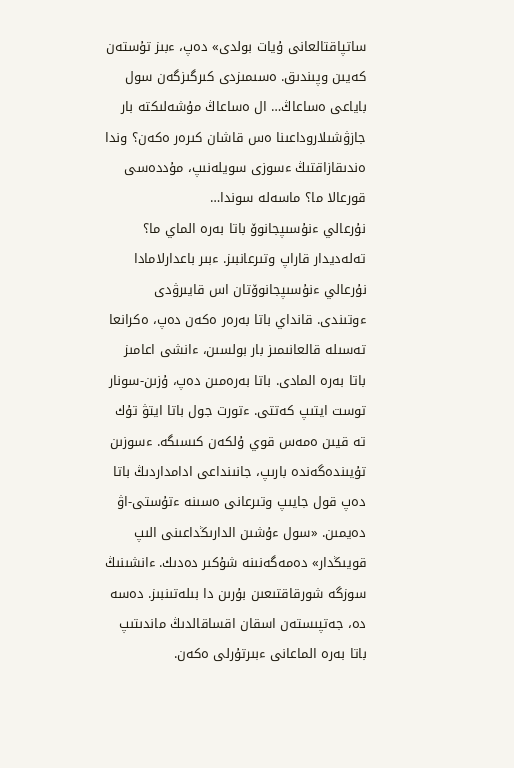ساتپاقتالعانى ۇيات بولدى» دەپ، ءبىز تۇستەن كەيىن وپىندىق. ەسىمىزدى كىرگىزگەن سول باياعى ەساعاڭ… ال ەساعاڭ مۇشەلىكتە بار جازۋشىلاروداعىنا ەس قاشان كىرەر ەكەن؟ وندا ەندىقازاقتىڭ ءسوزى سويلەنىپ، مۇددەسى قورعالا ما؟ ماسەلە سوندا…
نۇرعالي ءنۇسىپجانوۆ باتا بەرە الماي ما؟
تەلەديدار قاراپ وتىرعانبىز. ءبىر باعدارلامادا نۇرعالي ءنۇسىپجانوۆتان اس قايىرۋدى ءوتىندى. قانداي باتا بەرەر ەكەن دەپ، ەكرانعا تەسىلە قالعانىمىز بار بولسىن، ءانشى اعامىز باتا بەرە المادى. باتا بەرەمىن دەپ، ۇزىن-سونار توست ايتىپ كەتتى. ءتورت جول باتا ايتۋ تۇك تە قيىن ەمەس قوي ۇلكەن كىسىگە. ءسوزىن تۇيىندەگەندە بارىپ، جانىنداعى ادامداردىڭ باتا دەپ قول جايىپ وتىرعانى ەسىنە ءتۇستى-اۋ دەيمىن. «سول ءۇشىن الدارىڭداعىنى الىپ قويىڭدار» دەمەگەنىنە شۇكىر دەدىك. ءانشىنىڭ سوزگە شورقاقتىعىن بۇرىن دا بىلەتىنبىز. دەسە دە، جەتپىستەن اسقان اقساقالدىڭ ماندىتىپ باتا بەرە الماعانى ءبىرتۇرلى ەكەن.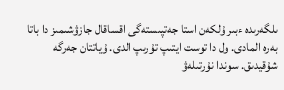ىلگەرىدە ءبىر ۇلكەن استا جەتپىستەگى اقساقال جازۋشىمىز دا باتا بەرە المادى. ول دا توست ايتىپ تۇرىپ الدى. ۇياتتان جەرگە شۇقيدىق. سوندا نۇرتىلەۋ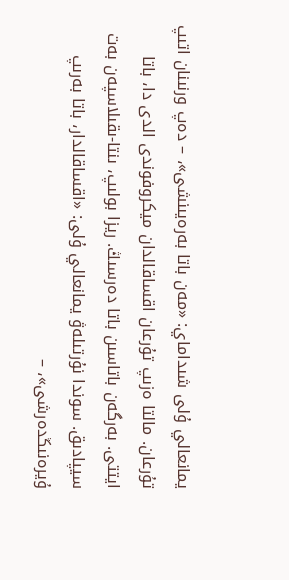يمانعالي ۇلى شىداماي: «مەن باتا بەرەيىنشى»، – دەپ ورنىنان اتىپ تۇرعان. مالتا ەزىپ تۇرعان اقساقالدان ميكروفوندى الدى دا، باتا ايتتى. بەرگەن باتاسىن باتا دەرسىڭ. ريزا بولىپ، ىنتا-ىقىلاسپەن بەت سيپادىق. سوندا نۇرتىلەۋ يمانعالي ۇلى: «اقساقالدار، باتا بەرىپ ۇيرەنىڭدەرشى»، –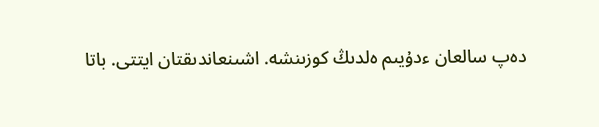دەپ سالعان ءدۇيىم ەلدىڭ كوزىنشە. اشىنعاندىقتان ايتتى. باتا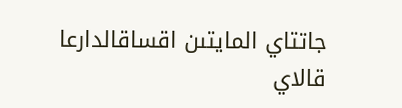جاتتاي المايتىن اقساقالدارعا قالاي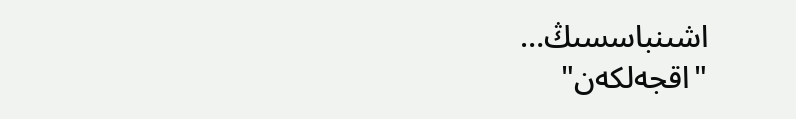اشىنباسسىڭ…
"اقجەلكەن"